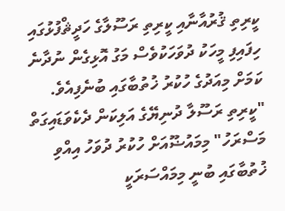ކީރިތި ޤުރުއާނާއި ކީރިތި ރަސޫލާގެ ހަދީޘްފުޅުގައި ހިފައިފި މީހަކު ދުވަހަކުވެސް މަގު އޮޅިގެން ނުދާނެ ކަމަށް މިއަދުގެ ހުކުރު ޚުތުބާގައި ބުނެފިއެވެ.
"ކީރިތި ރަސޫލާ ދުނިޔޭގެ އަލިކަން ދެކެވަޑައިގަތް މަސްރަހު" މިމައުޟޫއަށް ހުކުރު ދުވަހު އިއްވި ޚުތުބާގައި ބުނީ މިމައްސަރަކީ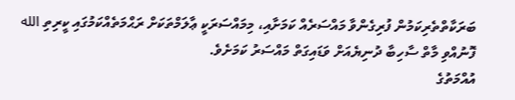ބަރަކާތްތެރިކަމުން ފުރިގެންވާ މައްސަރެއް ކަމަށާއި، މިމައްސަރަކީ ޢާލަމްތަކަށް ރަޙްމަތެއްކަމުގައި ކީރިތި الله ފޮނުއްވި މާތް ސާހިބާ ދުނިޔެއަށް ވަޑައިގަތް މައްސަރު ކަމަށެވެ.
އުއްމަތުގެ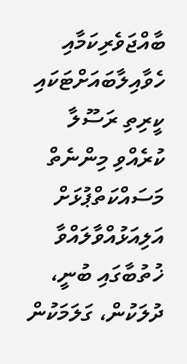ބާއްޖަވެރިކަމާއި ހެވާއިލާބައަށްޓަކައި ކީރިތި ރަސޫލާ ކުރެއްވި މިންނެތް މަސައްކަތްޕުޅަށް އަލިއަޅުއްވާލައްވާ ޚުތުބާގައި ބުނީ، ދުލަކުން، ގަލަމަކުން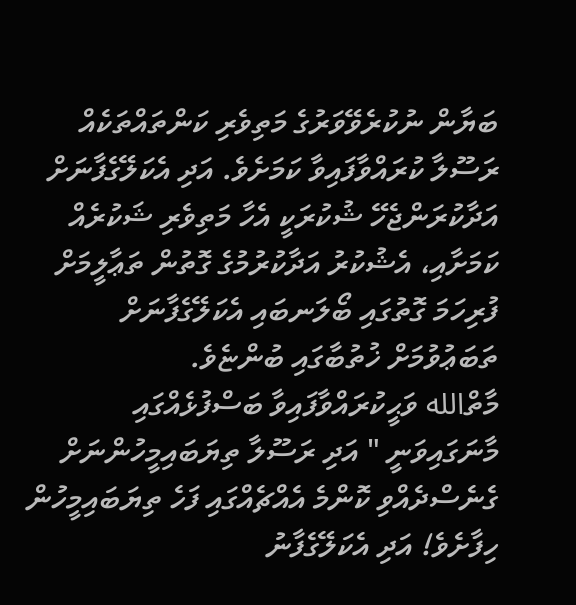ބަޔާން ނުކުރެވޭވަރުގެ މަތިވެރި ކަންތައްތަކެއް ރަސޫލާ ކުރައްވާފައިވާ ކަމަށެވެ. އަދި އެކަލޭގެފާނަށް އަދާކުރަންޖެހޭ ޝުކުރަކީ އެހާ މަތިވެރި ޝަކުރެއް ކަމަށާއި، އެޝުކުރު އަދާކުރުމުގެ ގޮތުން ތަޢާލީމަށް ފުރިހަމަ ގޮތުގައި ބޯލަނބައި އެކަލޭގެފާނަށް ތަބަޢުވުމަށް ޚުތުބާގައި ބުންޏެވެ.
މާތްالله ވަޙީކުރައްވާފައިވާ ބަސްފުޅެއްގައި މާނަގައިވަނީ " އަދި ރަސޫލާ ތިޔަބައިމީހުންނަށް ގެނެސްދެއްވި ކޮންމެ އެއްޗެއްގައި ފަހެ ތިޔަބައިމީހުން ހިފާށެވެ! އަދި އެކަލޭގެފާނު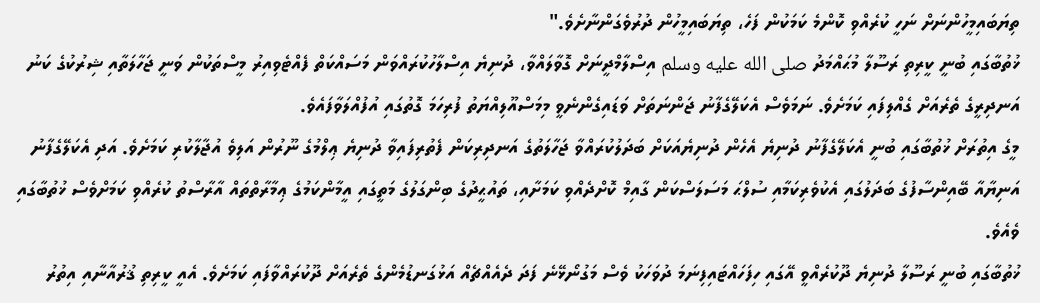ތިޔަބައިމީހުންނަށް ނަހީ ކުރެއްވި ކޮންމެ ކަމަކުން ފަހެ، ތިޔަބައިމީހުން ދުރުވެގަންނާށެވެ."
ޚުތުބާގައި ބުނީ ކީރިތި ރަސޫލާ މުޙައްމަދު صلى الله عليه وسلم އިސްލާމްދީނަށް ގޮވާލައްވާ، ދުނިޔެ އިސްލާހުކުރައްވަން މަސައްކަތް ފެއްޓެވިއިރު މީސްތަކުން ވަނީ ޖަހާލަތާއި ޝިރުކުގެ ކަނު އަނދިރީގެ ތެރެއަށް ގެއްލިފައި ކަމަށެވެ. ނަމަވެސް އެކަލޭގެފާނު ޖަންނަތަށް ވަޑައިގެންނެވީ މިމަސްއޫލިއްޔަތު ފުރިހަމަ ގޮތުގައި އުފުއްލަވާފައެވެ.
މީގެ އިތުރަށް ޚުތުބާގައި ބުނީ އެކަލޭގެފާނު ދުނިޔެ އެހެން ދުނިޔެއަކަށް ބަދަލުކުރައްވާ ޖަހާލަތުގެ އަނދިރިކަން ފެތުރިފައިވާ ދުނިޔެ ޢިލްމުގެ ނޫރުން އަލިވެ އުޖާލާކުރި ކަމަށެވެ. އަދި އެކަލޭގެފާނު އަނިޔާއާ ބޭއިންސާފުގެ ބަދަލުގައި އެކުވެރިކަމާއި ސުލްޙަ މަސަލަސްކަން ގާއިމް ކޮށްދެއްވި ކަމަށާއި، ތައުޙީދުގެ ބިންގަލުގެ މަތީގައި އީމާންކަމުގެ ޢިމާރާތްތައް އާރާސްތު ކުރެއްވި ކަމަށްވެސް ޚުތުބާގައި ވެއެވެ.
ޚުތުބާގައި ބުނީ ރަސޫލާ ދުނިޔެ ދޫކުރެއްވީ އޭގައި ހިފަހައްޓައިފިނަމަ ދުވަހަކު ވެސް މަގުނޯޅޭނެ ފަދަ ދެއެއްޗެއް އަޅުގަނޑުމެންގެ ތެރެއަށް ދޫކުރައްވާފައި ކަމަށެވެ. އެއީ ކީރިތި ޤުރުއާނާއި އިތުރު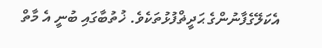އެކަލޭގެފާނުންގެ ޙަދީޡްފުޅުތަކެވެ. ޚުތުބާގައި ބުނީ އެ މާތް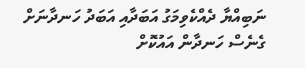ނަބިއްޔާ ދެއްކެވިމަގު އަބަދާއި އަބަދު ހަނދާނަށް ގެނެސް ހަނދާން އައުކޮށް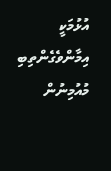އުޅުމަކީ އިމާންވެގެންތިބި މުއުމިނުން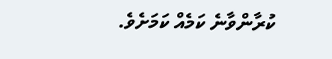ކުރާންވާނެ ކަމެއް ކަމަށެވެ.